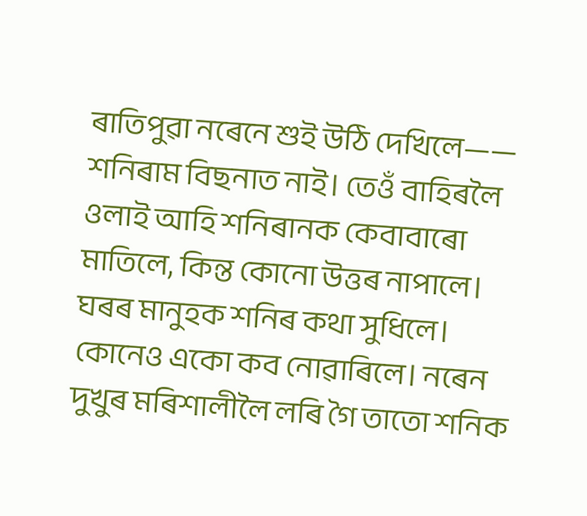ৰাতিপুৱা নৰেনে শুই উঠি দেখিলে—— শনিৰাম বিছনাত নাই। তেওঁ বাহিৰলৈ ওলাই আহি শনিৰানক কেবাবাৰো মাতিলে, কিন্ত কোনো উত্তৰ নাপালে। ঘৰৰ মানুহক শনিৰ কথা সুধিলে। কোনেও একো কব নোৱাৰিলে। নৰেন দুখুৰ মৰিশালীলৈ লৰি গৈ তাতো শনিক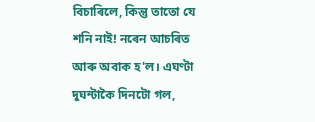বিচাৰিলে, কিন্তু তাতো যে শনি নাই! নৰেন আচৰিত আৰু অবাক হ'ল। এঘণ্টা দুঘন্টাকৈ দিনটো গল,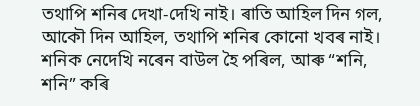তথাপি শনিৰ দেখা-দেখি নাই। ৰাতি আহিল দিন গল, আকৌ দিন আহিল, তথাপি শনিৰ কোনো খবৰ নাই। শনিক নেদেখি নৰেন বাউল হৈ পৰিল, আৰু “শনি, শনি” কৰি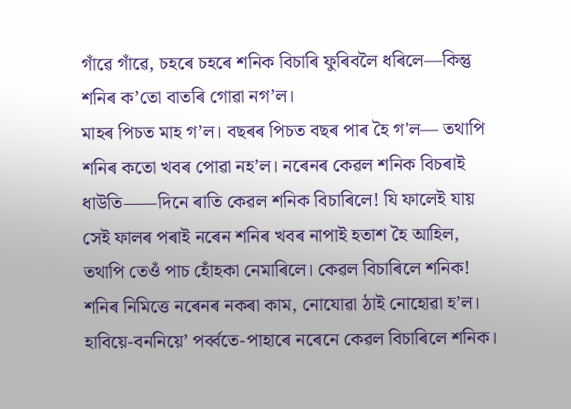গাঁৱে গাঁৱে, চহৰে চহৰে শনিক বিচাৰি ফুৰিবলৈ ধৰিলে—কিন্তু শনিৰ ক’তো বাতৰি গোৱা নগ’ল।
মাহৰ পিচত মাহ গ’ল। বছৰৰ পিচত বছৰ পাৰ হৈ গ'ল— তথাপি শনিৰ কতো খবৰ পোৱা নহ’ল। নৰেনৰ কেৱল শনিক বিচৰাই ধাউতি⸺দিনে ৰাতি কেৱল শনিক বিচাৰিলে! যি ফালেই যায় সেই ফালৰ পৰাই নৰেন শনিৰ খবৰ নাপাই হতাশ হৈ আহিল, তথাপি তেওঁ পাচ হোঁহকা নেমাৰিলে। কেৱল বিচাৰিলে শনিক! শনিৰ নিমিত্তে নৰেনৰ নকৰা কাম, নোযোৱা ঠাই নোহোৱা হ’ল। হাবিয়ে-বননিয়ে’ পৰ্ব্বতে-পাহাৰে নৰেনে কেৱল বিচাৰিলে শনিক।